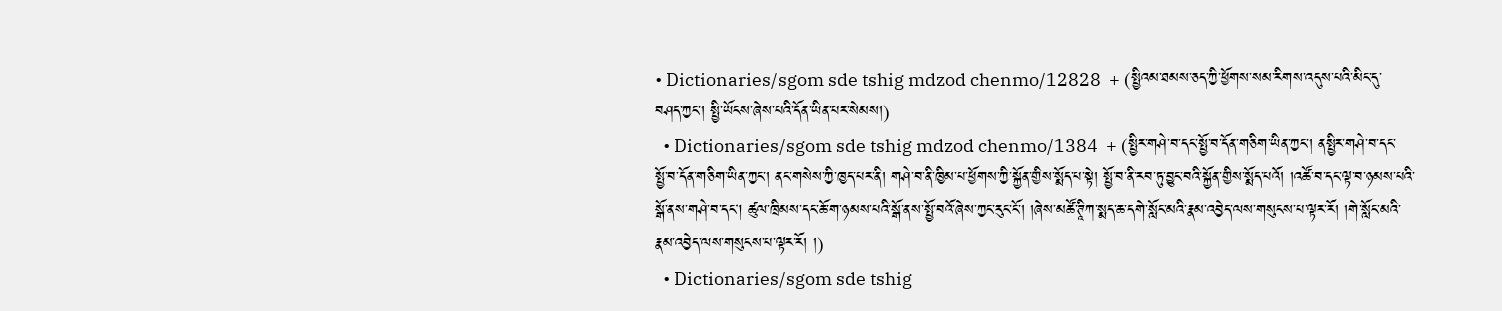• Dictionaries/sgom sde tshig mdzod chenmo/12828  + (སྤྱིའམ་ཐམས་ཅད་ཀྱི་ཕྱོགས་སམ་རིགས་འདུས་པའི་མིང་དུ་བཤད་ཀྱང་། སྤྱི་ཡོངས་ཞེས་པའི་དོན་ཡིན་པར་སེམས།)
  • Dictionaries/sgom sde tshig mdzod chenmo/1384  + (སྤྱིར་གཤེ་བ་དང་སྤྱོ་བ་དོན་གཅིག་ཡིན་ཀྱང་། ནསྤྱིར་གཤེ་བ་དང་སྤྱོ་བ་དོན་གཅིག་ཡིན་ཀྱང་། ནང་གསེས་ཀྱི་ཁྱད་པར་ནི། གཤེ་བ་ནི་ཁྱིམ་པ་ཕྱོགས་ཀྱི་སྐྱོན་གྱིས་སྨོད་པ་སྟེ། སྤྱོ་བ་ནི་རབ་ཏུ་བྱུང་བའི་སྐྱོན་གྱིས་སྨོད་པའོ། །འཚོ་བ་དང་ལྟ་བ་ཉམས་པའི་སྒོ་ནས་གཤེ་བ་དང། ཚུལ་ཁྲིམས་དང་ཆོ་ག་ཉམས་པའི་སྒོ་ནས་སྤྱོ་བའོ་ཞེས་ཀྱང་རུང་ངོ་། །ཞེས་མཚོ་ཊཱིཀ་སྨད་ཆ་དགེ་སློང་མའི་རྣམ་འབྱེད་ལས་གསུངས་པ་ལྟར་རོ། །གེ་སློང་མའི་རྣམ་འབྱེད་ལས་གསུངས་པ་ལྟར་རོ། །)
  • Dictionaries/sgom sde tshig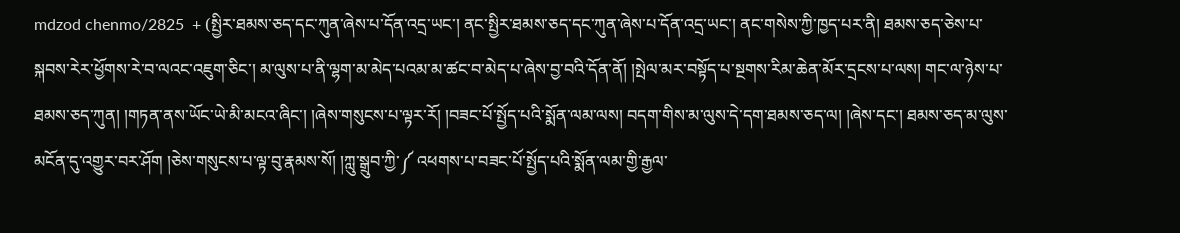mdzod chenmo/2825  + (སྤྱིར་ཐམས་ཅད་དང་ཀུན་ཞེས་པ་དོན་འདྲ་ཡང་། ནང་སྤྱིར་ཐམས་ཅད་དང་ཀུན་ཞེས་པ་དོན་འདྲ་ཡང་། ནང་གསེས་ཀྱི་ཁྱད་པར་ནི། ཐམས་ཅད་ཅེས་པ་སྐབས་རེར་ཕྱོགས་རེ་བ་ལའང་འཇུག་ཅིང་། མ་ལུས་པ་ནི་ལྷག་མ་མེད་པའམ་མ་ཚང་བ་མེད་པ་ཞེས་བྱ་བའི་དོན་ནོ། །སྤེལ་མར་བསྟོད་པ་སྔགས་རིམ་ཆེན་མོར་དྲངས་པ་ལས། གང་ལ་ཉེས་པ་ཐམས་ཅད་ཀུན། །གཏན་ནས་ཡོང་ཡེ་མི་མངའ་ཞིང་། །ཞེས་གསུངས་པ་ལྟར་རོ། །བཟང་པོ་སྤྱོད་པའི་སྨོན་ལམ་ལས། བདག་གིས་མ་ལུས་དེ་དག་ཐམས་ཅད་ལ། །ཞེས་དང་། ཐམས་ཅད་མ་ལུས་མངོན་དུ་འགྱུར་བར་ཤོག །ཅེས་གསུངས་པ་ལྟ་བུ་རྣམས་སོ། །ཀླུ་སྒྲུབ་ཀྱི་༼ འཕགས་པ་བཟང་པོ་སྤྱོད་པའི་སྨོན་ལམ་གྱི་རྒྱལ་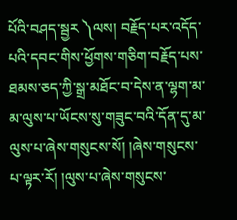པོའི་བཤད་སྦྱར ༽ལས། བརྗོད་པར་འདོད་པའི་དབང་གིས་ཕྱོགས་གཅིག་བརྗོད་པས་ཐམས་ཅད་ཀྱི་སྒྲ་མཐོང་བ་དེས་ན་ལྷག་མ་མ་ལུས་པ་ཡོངས་སུ་གཟུང་བའི་དོན་དུ་མ་ལུས་པ་ཞེས་གསུངས་སོ། །ཞེས་གསུངས་པ་ལྟར་རོ། །ལུས་པ་ཞེས་གསུངས་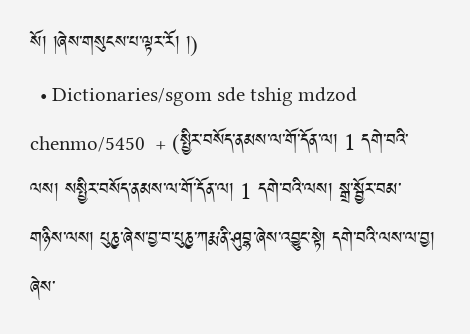སོ། །ཞེས་གསུངས་པ་ལྟར་རོ། །)
  • Dictionaries/sgom sde tshig mdzod chenmo/5450  + (སྤྱིར་བསོད་ནམས་ལ་གོ་དོན་ལ། 1 དགེ་བའི་ལས། སསྤྱིར་བསོད་ནམས་ལ་གོ་དོན་ལ། 1 དགེ་བའི་ལས། སྒྲ་སྦྱོར་བམ་གཉིས་ལས། པུཎྱ་ཞེས་བྱ་བ་པུཎྱ་ཀརྨ་ནི་ཤུབྷ་ཞེས་འབྱུང་སྟེ། དགེ་བའི་ལས་ལ་བྱ། ཞེས་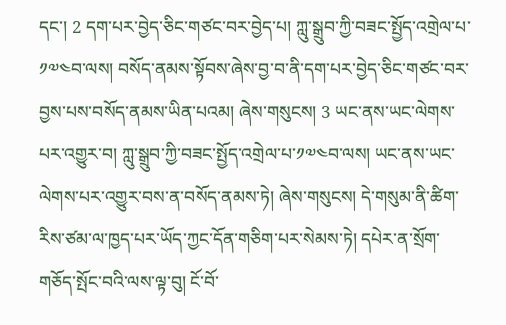དང་། 2 དག་པར་བྱེད་ཅིང་གཙང་བར་བྱེད་པ། ཀླུ་སྒྲུབ་ཀྱི་བཟང་སྤྱོད་འགྲེལ་པ་༡༧༤བ་ལས། བསོད་ནམས་སྟོབས་ཞེས་བྱ་བ་ནི་དག་པར་བྱེད་ཅིང་གཙང་བར་བྱས་པས་བསོད་ནམས་ཡིན་པའམ། ཞེས་གསུངས། 3 ཡང་ནས་ཡང་ལེགས་པར་འགྱུར་བ། ཀླུ་སྒྲུབ་ཀྱི་བཟང་སྤྱོད་འགྲེལ་པ་༡༧༤བ་ལས། ཡང་ནས་ཡང་ལེགས་པར་འགྱུར་བས་ན་བསོད་ནམས་ཏེ། ཞེས་གསུངས། དེ་གསུམ་ནི་ཚིག་རིས་ཙམ་ལ་ཁྱད་པར་ཡོད་ཀྱང་དོན་གཅིག་པར་སེམས་ཏེ། དཔེར་ན་སྲོག་གཅོད་སྤོང་བའི་ལས་ལྟ་བུ། ངོ་བོ་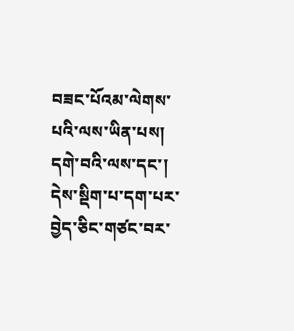བཟང་པོའམ་ལེགས་པའི་ལས་ཡིན་པས། དགེ་བའི་ལས་དང་། དེས་སྡིག་པ་དག་པར་བྱེད་ཅིང་གཙང་བར་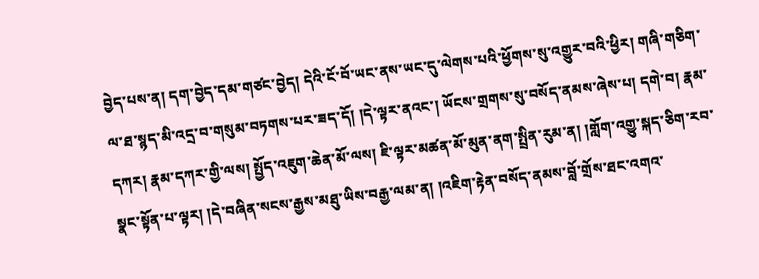བྱེད་པས་ན། དག་བྱེད་དམ་གཙང་བྱེད། དེའི་ངོ་བོ་ཡང་ནས་ཡང་དུ་ལེགས་པའི་ཕྱོགས་སུ་འགྱུར་བའི་ཕྱིར། གཞི་གཅིག་ལ་ཐ་སྙད་མི་འདྲ་བ་གསུམ་བཏགས་པར་ཟད་དོ། །དེ་ལྟར་ནའང་། ཡོངས་གྲགས་སུ་བསོད་ནམས་ཞེས་པ། དགེ་བ། རྣམ་དཀར། རྣམ་དཀར་གྱི་ལས། སྤྱོད་འཇུག་ཆེན་མོ་ལས། ཇི་ལྟར་མཚན་མོ་མུན་ནག་སྤྲིན་རུམ་ན། །གློག་འགྱུ་སྐད་ཅིག་རབ་སྣང་སྟོན་པ་ལྟར། །དེ་བཞིན་སངས་རྒྱས་མཐུ་ཡིས་བརྒྱ་ལམ་ན། །འཇིག་རྟེན་བསོད་ནམས་བློ་གྲོས་ཐང་འགའ་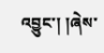འབྱུང་། །ཞེས་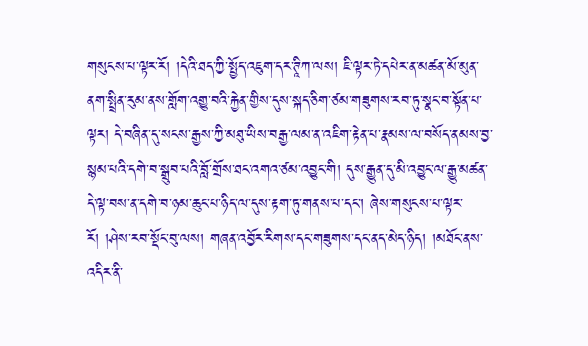གསུངས་པ་ལྟར་རོ། །དེའི་ཐད་ཀྱི་སྤྱོད་འཇུག་དར་ཊཱིཀ་ལས། ཇི་ལྟར་ཏེ་དཔེར་ན་མཚན་མོ་མུན་ནག་སྤྲིན་རུམ་ནས་གློག་འགྱུ་བའི་རྐྱེན་གྱིས་དུས་སྐད་ཅིག་ཙམ་གཟུགས་རབ་ཏུ་སྣང་བ་སྟོན་པ་ལྟར། དེ་བཞིན་དུ་སངས་རྒྱས་ཀྱི་མཐུ་ཡིས་བརྒྱ་ལམ་ན་འཇིག་རྟེན་པ་རྣམས་ལ་བསོད་ནམས་བྱ་སྙམ་པའི་དགེ་བ་སྒྲུབ་པའི་བློ་གྲོས་ཐང་འགའ་ཙམ་འབྱུང་གི། དུས་རྒྱུན་དུ་མི་འབྱུང་ལ་རྒྱུ་མཚན་དེ་ལྟ་བས་ན་དགེ་བ་ཉམ་ཆུང་པ་ཉིད་ལ་དུས་རྟག་ཏུ་གནས་པ་དང་། ཞེས་གསུངས་པ་ལྟར་རོ། །ཤེས་རབ་སྡོང་བུ་ལས། གཞན་འབྱོར་རིགས་དང་གཟུགས་དང་ནད་མེད་ཉིད། །མཐོང་ནས་འདིར་ནི་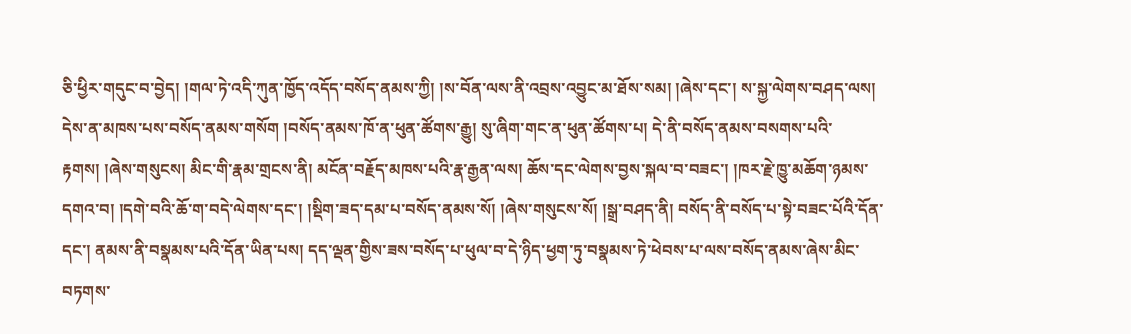ཅི་ཕྱིར་གདུང་བ་བྱེད། །གལ་ཏེ་འདི་ཀུན་ཁྱོད་འདོད་བསོད་ནམས་ཀྱི། །ས་བོན་ལས་ནི་འབྲས་འབྱུང་མ་ཐོས་སམ། །ཞེས་དང་། ས་སྐྱ་ལེགས་བཤད་ལས། དེས་ན་མཁས་པས་བསོད་ནམས་གསོག །བསོད་ནམས་ཁོ་ན་ཕུན་ཚོགས་རྒྱུ། སུ་ཞིག་གང་ན་ཕུན་ཚོགས་པ། དེ་ནི་བསོད་ནམས་བསགས་པའི་རྟགས། །ཞེས་གསུངས། མིང་གི་རྣམ་གྲངས་ནི། མངོན་བརྗོད་མཁས་པའི་རྣ་རྒྱན་ལས། ཆོས་དང་ལེགས་བྱས་སྐལ་བ་བཟང་། །ཁར་རྗེ་ཁྱུ་མཆོག་ཉམས་དགའ་བ། །དགེ་བའི་ཆོ་ག་བདེ་ལེགས་དང་། །སྡིག་ཟད་དམ་པ་བསོད་ནམས་སོ། །ཞེས་གསུངས་སོ། །སྒྲ་བཤད་ནི། བསོད་ནི་བསོད་པ་སྟེ་བཟང་པོའི་དོན་དང་། ནམས་ནི་བསྣམས་པའི་དོན་ཡིན་པས། དད་ལྡན་གྱིས་ཟས་བསོད་པ་ཕུལ་བ་དེ་ཉིད་ཕྱག་ཏུ་བསྣམས་ཏེ་ཕེབས་པ་ལས་བསོད་ནམས་ཞེས་མིང་བཏགས་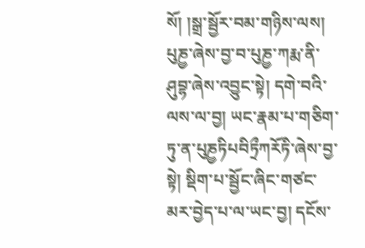སོ། །སྒྲ་སྦྱོར་བམ་གཉིས་ལས། པུཎྱ་ཞེས་བྱ་བ་པུཎྱ་ཀརྨ་ནི་ཤུབྷ་ཞེས་འབྱུང་སྟེ། དགེ་བའི་ལས་ལ་བྱ། ཡང་རྣམ་པ་གཅིག་ཏུ་ན་པུཎྱཏིཔབིཏྲྀཀརོཏི་ཞེས་བྱ་སྟེ། སྡིག་པ་སྦྱོང་ཞིང་གཙང་མར་བྱེད་པ་ལ་ཡང་བྱ། དངོས་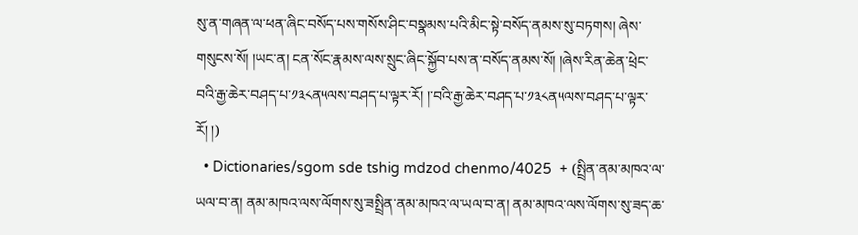སུ་ན་གཞན་ལ་ཕན་ཞིང་བསོད་པས་གསོས་ཤིང་བསྣམས་པའི་མིང་སྟེ་བསོད་ནམས་སུ་བཏགས། ཞེས་གསུངས་སོ། །ཡང་ན། ངན་སོང་རྣམས་ལས་སྲུང་ཞིང་སྐྱོབ་པས་ན་བསོད་ནམས་སོ། །ཞེས་རིན་ཆེན་ཕྲེང་བའི་རྒྱ་ཆེར་བཤད་པ་༡༣༨ན༥ལས་བཤད་པ་ལྟར་རོ། །་བའི་རྒྱ་ཆེར་བཤད་པ་༡༣༨ན༥ལས་བཤད་པ་ལྟར་རོ། །)
  • Dictionaries/sgom sde tshig mdzod chenmo/4025  + (སྤྲིན་ནམ་མཁའ་ལ་ཡལ་བ་ན། ནམ་མཁའ་ལས་ལོགས་སུ་ཟསྤྲིན་ནམ་མཁའ་ལ་ཡལ་བ་ན། ནམ་མཁའ་ལས་ལོགས་སུ་ཟད་ཆ་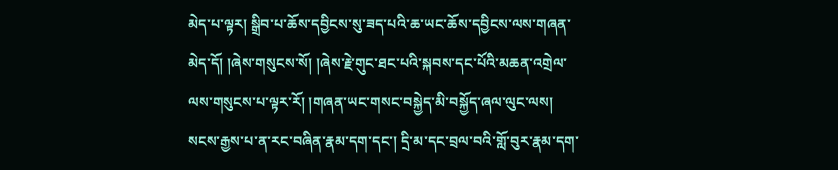མེད་པ་ལྟར། སྒྲིབ་པ་ཆོས་དབྱིངས་སུ་ཟད་པའི་ཆ་ཡང་ཆོས་དབྱིངས་ལས་གཞན་མེད་དོ། །ཞེས་གསུངས་སོ། །ཞེས་རྗེ་གུང་ཐང་པའི་སྐབས་དང་པོའི་མཆན་འགྲེལ་ལས་གསུངས་པ་ལྟར་རོ། །གཞན་ཡང་གསང་བསྐྱེད་མི་བསྐྱོད་ཞལ་ལུང་ལས། སངས་རྒྱས་པ་ན་རང་བཞིན་རྣམ་དག་དང་། དྲི་མ་དང་བྲལ་བའི་གློ་བུར་རྣམ་དག་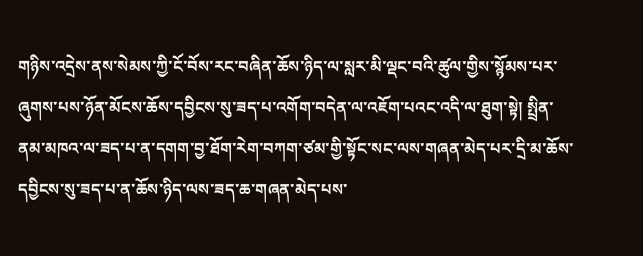གཉིས་འདྲེས་ནས་སེམས་ཀྱི་ངོ་བོས་རང་བཞིན་ཆོས་ཉིད་ལ་སླར་མི་ལྡང་བའི་ཚུལ་གྱིས་སྙོམས་པར་ཞུགས་པས་ཉོན་མོངས་ཆོས་དབྱིངས་སུ་ཟད་པ་འགོག་བདེན་ལ་འཇོག་པའང་འདི་ལ་ཐུག་སྟེ། སྤྲིན་ནམ་མཁའ་ལ་ཟད་པ་ན་དགག་བྱ་ཐོག་རེག་བཀག་ཙམ་གྱི་སྟོང་སང་ལས་གཞན་མེད་པར་དྲི་མ་ཆོས་དབྱིངས་སུ་ཟད་པ་ན་ཆོས་ཉིད་ལས་ཟད་ཆ་གཞན་མེད་པས་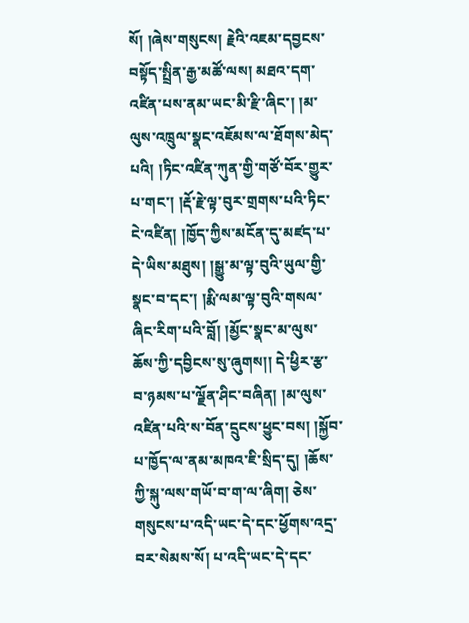སོ། །ཞེས་གསུངས། རྗེའི་འཇམ་དབྱངས་བསྟོད་སྤྲིན་རྒྱ་མཚོ་ལས། མཐའ་དག་འཛིན་པས་ནམ་ཡང་མི་རྫི་ཞིང་། །མ་ལུས་འཁྲུལ་སྣང་འཇོམས་ལ་ཐོགས་མེད་པའི། །ཏིང་འཛིན་ཀུན་གྱི་གཙོ་བོར་གྱུར་པ་གང་། །རྡོ་རྗེ་ལྟ་བུར་གྲགས་པའི་ཏིང་ངེ་འཛིན། །ཁྱོད་ཀྱིས་མངོན་དུ་མཛད་པ་དེ་ཡིས་མཐུས། །སྒྱུ་མ་ལྟ་བུའི་ཡུལ་གྱི་སྣང་བ་དང་། །རྨི་ལམ་ལྟ་བུའི་གསལ་ཞིང་རིག་པའི་བློ། །མྱོང་སྣང་མ་ལུས་ཆོས་ཀྱི་དབྱིངས་སུ་ཞུགས།། དེ་ཕྱིར་རྩ་བ་ཉམས་པ་ལྗོན་ཤིང་བཞིན། །མ་ལུས་འཛིན་པའི་ས་བོན་དྲུངས་ཕྱུང་བས། །སྐྱོབ་པ་ཁྱོད་ལ་ནམ་མཁའ་ཇི་སྲིད་དུ། །ཆོས་ཀྱི་སྐུ་ལས་གཡོ་བ་ག་ལ་ཞིག། ཅེས་གསུངས་པ་འདི་ཡང་དེ་དང་ཕྱོགས་འདྲ་བར་སེམས་སོ། པ་འདི་ཡང་དེ་དང་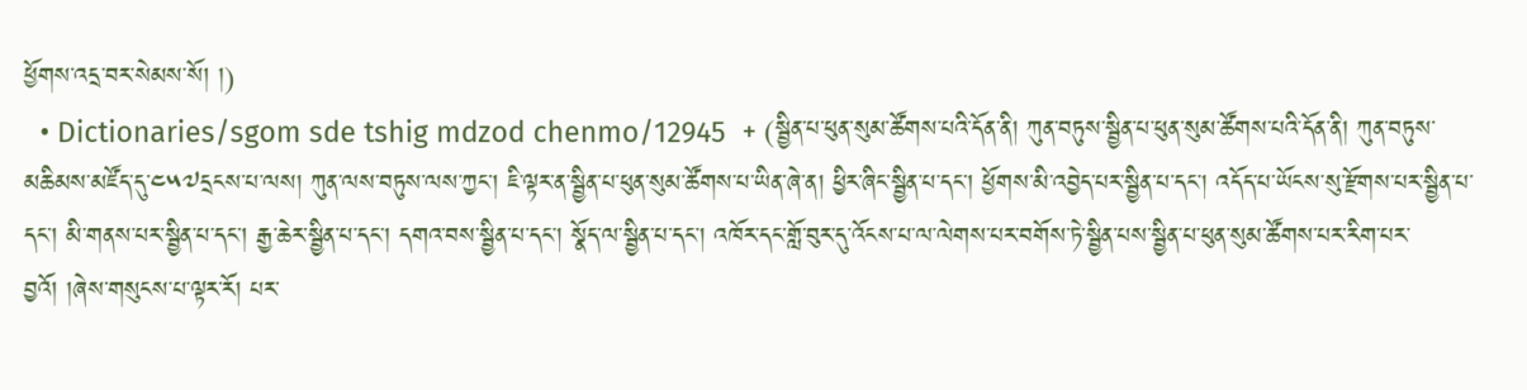ཕྱོགས་འདྲ་བར་སེམས་སོ། །)
  • Dictionaries/sgom sde tshig mdzod chenmo/12945  + (སྦྱིན་པ་ཕུན་སུམ་ཚོགས་པའི་དོན་ནི། ཀུན་བཏུས་སྦྱིན་པ་ཕུན་སུམ་ཚོགས་པའི་དོན་ནི། ཀུན་བཏུས་མཆིམས་མཛོད་དུ་༤༥༧དྲངས་པ་ལས། ཀུན་ལས་བཏུས་ལས་ཀྱང་། ཇི་ལྟར་ན་སྦྱིན་པ་ཕུན་སུམ་ཚོགས་པ་ཡིན་ཞེ་ན། ཕྱིར་ཞིང་སྦྱིན་པ་དང་། ཕྱོགས་མི་འབྱེད་པར་སྦྱིན་པ་དང་། འདོད་པ་ཡོངས་སུ་རྫོགས་པར་སྦྱིན་པ་དང་། མི་གནས་པར་སྦྱིན་པ་དང་། རྒྱ་ཆེར་སྦྱིན་པ་དང་། དགའ་བས་སྦྱིན་པ་དང་། སྣོད་ལ་སྦྱིན་པ་དང་། འཁོར་དང་གློ་བུར་དུ་འོངས་པ་ལ་ལེགས་པར་བགོས་ཏེ་སྦྱིན་པས་སྦྱིན་པ་ཕུན་སུམ་ཚོགས་པར་རིག་པར་བྱའོ། །ཞེས་གསུངས་པ་ལྟར་རོ། པར་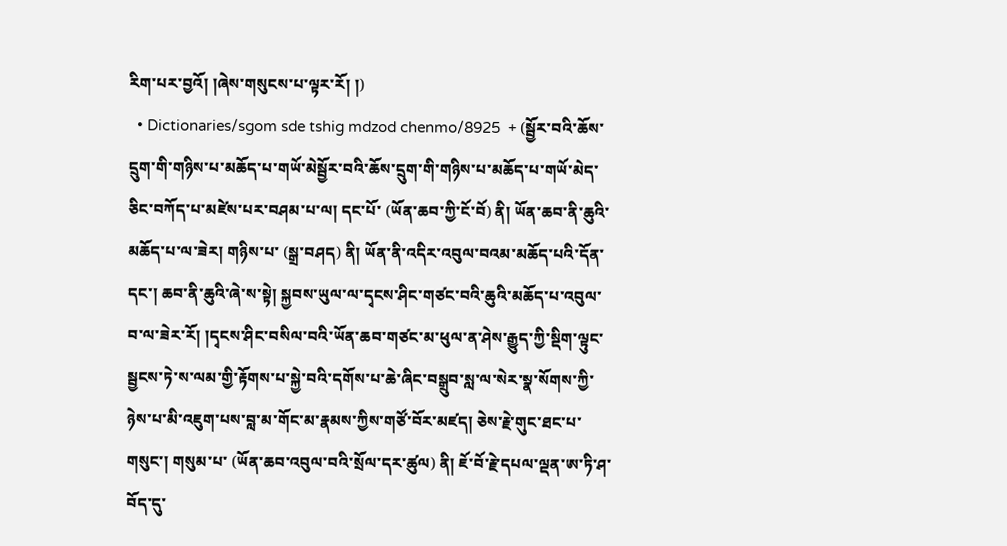རིག་པར་བྱའོ། །ཞེས་གསུངས་པ་ལྟར་རོ། །)
  • Dictionaries/sgom sde tshig mdzod chenmo/8925  + (སྦྱོར་བའི་ཆོས་དྲུག་གི་གཉིས་པ་མཆོད་པ་གཡོ་མེསྦྱོར་བའི་ཆོས་དྲུག་གི་གཉིས་པ་མཆོད་པ་གཡོ་མེད་ཅིང་བཀོད་པ་མཛེས་པར་བཤམ་པ་ལ། དང་པོ་ (ཡོན་ཆབ་ཀྱི་ངོ་བོ) ནི། ཡོན་ཆབ་ནི་ཆུའི་མཆོད་པ་ལ་ཟེར། གཉིས་པ་ (སྒྲ་བཤད) ནི། ཡོན་ནི་འདིར་འབུལ་བའམ་མཆོད་པའི་དོན་དང་། ཆབ་ནི་ཆུའི་ཞེ་ས་སྟེ། སྐྱབས་ཡུལ་ལ་དྭངས་ཤིང་གཙང་བའི་ཆུའི་མཆོད་པ་འབུལ་བ་ལ་ཟེར་རོ། །དྭངས་ཤིང་བསིལ་བའི་ཡོན་ཆབ་གཙང་མ་ཕུལ་ན་ཤེས་རྒྱུད་ཀྱི་སྡིག་ལྟུང་སྦྱངས་ཏེ་ས་ལམ་གྱི་རྟོགས་པ་སྐྱེ་བའི་དགོས་པ་ཆེ་ཞིང་བསྒྲུབ་སླ་ལ་སེར་སྣ་སོགས་ཀྱི་ཉེས་པ་མི་འཇུག་པས་བླ་མ་གོང་མ་རྣམས་ཀྱིས་གཙོ་བོར་མཛད། ཅེས་རྗེ་གུང་ཐང་པ་གསུང་། གསུམ་པ་ (ཡོན་ཆབ་འབུལ་བའི་སྲོལ་དར་ཚུལ) ནི། ཇོ་བོ་རྗེ་དཔལ་ལྡན་ཨ་ཏི་ཤ་བོད་དུ་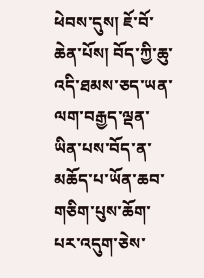ཕེབས་དུས། ཇོ་བོ་ཆེན་པོས། བོད་ཀྱི་ཆུ་འདི་ཐམས་ཅད་ཡན་ལག་བརྒྱད་ལྡན་ཡིན་པས་བོད་ན་མཆོད་པ་ཡོན་ཆབ་གཅིག་པུས་ཆོག་པར་འདུག་ཅེས་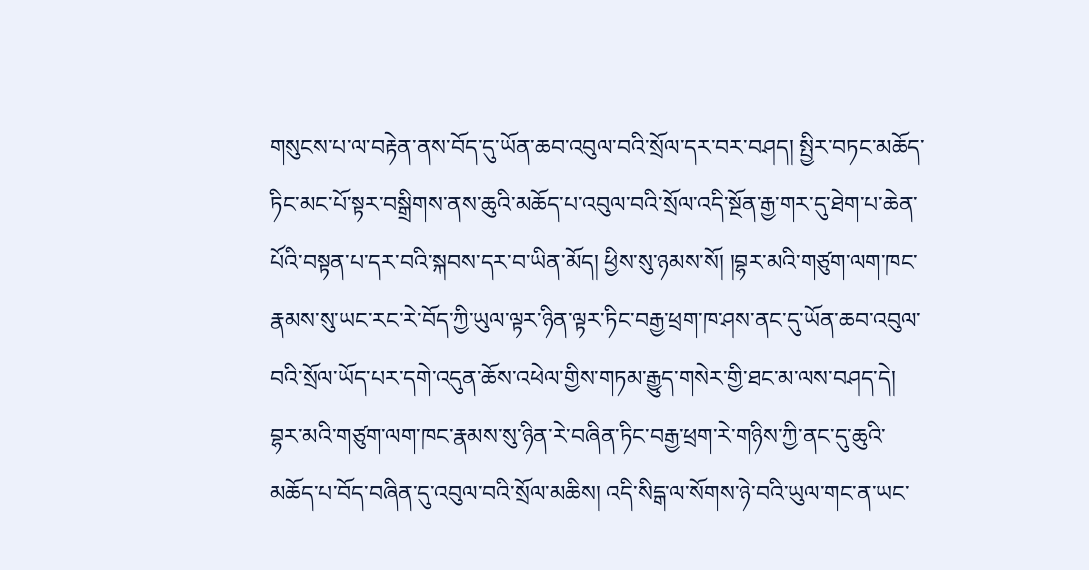གསུངས་པ་ལ་བརྟེན་ནས་བོད་དུ་ཡོན་ཆབ་འབུལ་བའི་སྲོལ་དར་བར་བཤད། སྤྱིར་བཏང་མཆོད་ཏིང་མང་པོ་སྟར་བསྒྲིགས་ནས་ཆུའི་མཆོད་པ་འབུལ་བའི་སྲོལ་འདི་སྔོན་རྒྱ་གར་དུ་ཐེག་པ་ཆེན་པོའི་བསྟན་པ་དར་བའི་སྐབས་དར་བ་ཡིན་མོད། ཕྱིས་སུ་ཉམས་སོ། །བྷར་མའི་གཙུག་ལག་ཁང་རྣམས་སུ་ཡང་རང་རེ་བོད་ཀྱི་ཡུལ་ལྟར་ཉིན་ལྟར་ཏིང་བརྒྱ་ཕྲག་ཁ་ཤས་ནང་དུ་ཡོན་ཆབ་འབུལ་བའི་སྲོལ་ཡོད་པར་དགེ་འདུན་ཆོས་འཕེལ་གྱིས་གཏམ་རྒྱུད་གསེར་གྱི་ཐང་མ་ལས་བཤད་དེ། བྷར་མའི་གཙུག་ལག་ཁང་རྣམས་སུ་ཉིན་རེ་བཞིན་ཏིང་བརྒྱ་ཕྲག་རེ་གཉིས་ཀྱི་ནང་དུ་ཆུའི་མཆོད་པ་བོད་བཞིན་དུ་འབུལ་བའི་སྲོལ་མཆིས། འདི་སིདྒ་ལ་སོགས་ཉེ་བའི་ཡུལ་གང་ན་ཡང་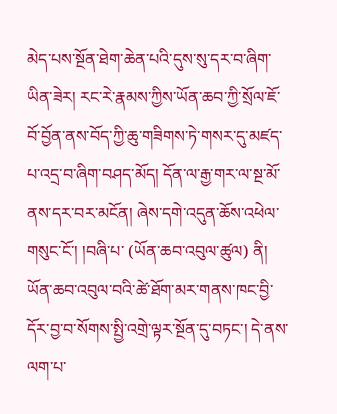མེད་པས་སྔོན་ཐེག་ཆེན་པའི་དུས་སུ་དར་བ་ཞིག་ཡིན་ཟེར། རང་རེ་རྣམས་ཀྱིས་ཡོན་ཆབ་ཀྱི་སྲོལ་ཇོ་བོ་བྱོན་ནས་བོད་ཀྱི་ཆུ་གཟིགས་ཏེ་གསར་དུ་མཛད་པ་འདྲ་བ་ཞིག་བཤད་མོད། དོན་ལ་རྒྱ་གར་ལ་སྔ་མོ་ནས་དར་བར་མངོན། ཞེས་དགེ་འདུན་ཆོས་འཕེལ་གསུང་ངོ་། །བཞི་པ་ (ཡོན་ཆབ་འབུལ་ཚུལ) ནི། ཡོན་ཆབ་འབུལ་བའི་ཚེ་ཐོག་མར་གནས་ཁང་བྱི་དོར་བྱ་བ་སོགས་སྤྱི་འགྲེ་ལྟར་སྔོན་དུ་བཏང་། དེ་ནས་ལག་པ་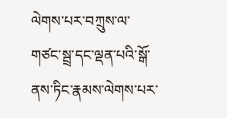ལེགས་པར་བཀྲུས་ལ་གཙང་སྦྲ་དང་ལྡན་པའི་སྒོ་ནས་ཏིང་རྣམས་ལེགས་པར་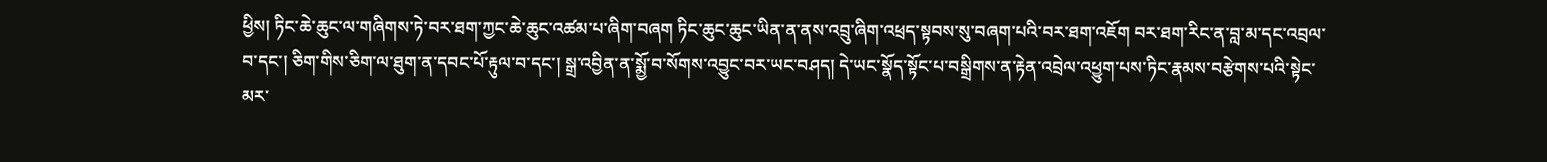ཕྱིས། ཏིང་ཆེ་ཆུང་ལ་གཞིགས་ཏེ་བར་ཐག་ཀྱང་ཆེ་ཆུང་འཚམ་པ་ཞིག་བཞག ཏིང་ཆུང་ཆུང་ཡིན་ན་ནས་འབྲུ་ཞིག་འཕྲད་སྟབས་སུ་བཞག་པའི་བར་ཐག་འཇོག བར་ཐག་རིང་ན་བླ་མ་དང་འབྲལ་བ་དང་། ཅིག་གིས་ཅིག་ལ་ཐུག་ན་དབང་པོ་རྟུལ་བ་དང་། སྒྲ་འབྱིན་ན་སྨྱོ་བ་སོགས་འབྱུང་བར་ཡང་བཤད། དེ་ཡང་སྣོད་སྟོང་པ་བསྒྲིགས་ན་རྟེན་འབྲེལ་འཕྱུག་པས་ཏིང་རྣམས་བརྩེགས་པའི་སྟེང་མར་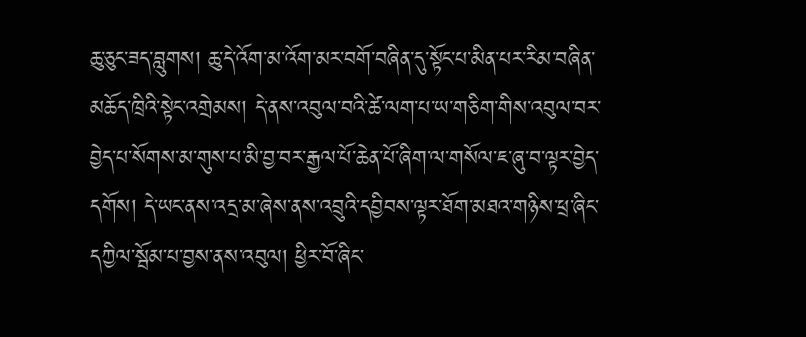ཆུ་ཅུང་ཟད་བླུགས། ཆུ་དེ་འོག་མ་འོག་མར་བགོ་བཞིན་དུ་སྟོང་པ་མིན་པར་རིམ་བཞིན་མཆོད་ཁྲིའི་སྟེང་འགྲེམས། དེ་ནས་འབུལ་བའི་ཚེ་ལག་པ་ཡ་གཅིག་གིས་འབུལ་བར་བྱེད་པ་སོགས་མ་གུས་པ་མི་བྱ་བར་རྒྱལ་པོ་ཆེན་པོ་ཞིག་ལ་གསོལ་ཇ་ཞུ་བ་ལྟར་བྱེད་དགོས། དེ་ཡང་ནས་འདྲ་མ་ཞེས་ནས་འབྲུའི་དབྱིབས་ལྟར་ཐོག་མཐའ་གཉིས་ཕྲ་ཞིང་དཀྱིལ་སྦོམ་པ་བྱས་ནས་འབུལ། ཕྱིར་བོ་ཞིང་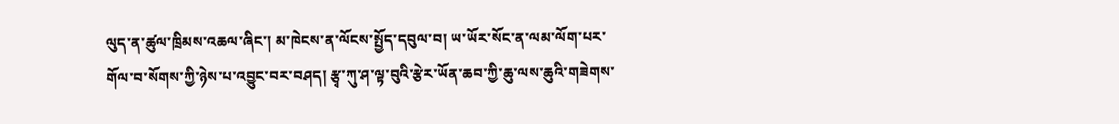ལུད་ན་ཚུལ་ཁྲིམས་འཆལ་ཞིང་། མ་ཁེངས་ན་ལོངས་སྤྱོད་དབུལ་བ། ཡ་ཡོར་སོང་ན་ལམ་ལོག་པར་གོལ་བ་སོགས་ཀྱི་ཉེས་པ་འབྱུང་བར་བཤད། རྩྭ་ཀུ་ཤ་ལྟ་བུའི་རྩེར་ཡོན་ཆབ་ཀྱི་ཆུ་ལས་ཆུའི་གཟེགས་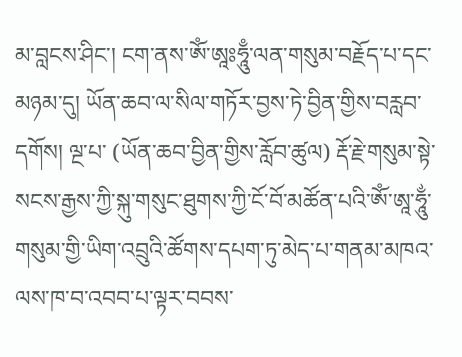མ་བླངས་ཤིང་། ངག་ནས་ༀ་ཨཱཿཧཱུྃ་ལན་གསུམ་བརྗོད་པ་དང་མཉམ་དུ། ཡོན་ཆབ་ལ་སིལ་གཏོར་བྱས་ཏེ་བྱིན་གྱིས་བརླབ་དགོས། ལྔ་པ་ (ཡོན་ཆབ་བྱིན་གྱིས་རློབ་ཚུལ) རྡོ་རྗེ་གསུམ་སྟེ་སངས་རྒྱས་ཀྱི་སྐུ་གསུང་ཐུགས་ཀྱི་ངོ་བོ་མཚོན་པའི་ༀ་ཨཱ་ཧཱུྂ་གསུམ་གྱི་ཡིག་འབྲུའི་ཚོགས་དཔག་ཏུ་མེད་པ་གནམ་མཁའ་ལས་ཁ་བ་འབབ་པ་ལྟར་བབས་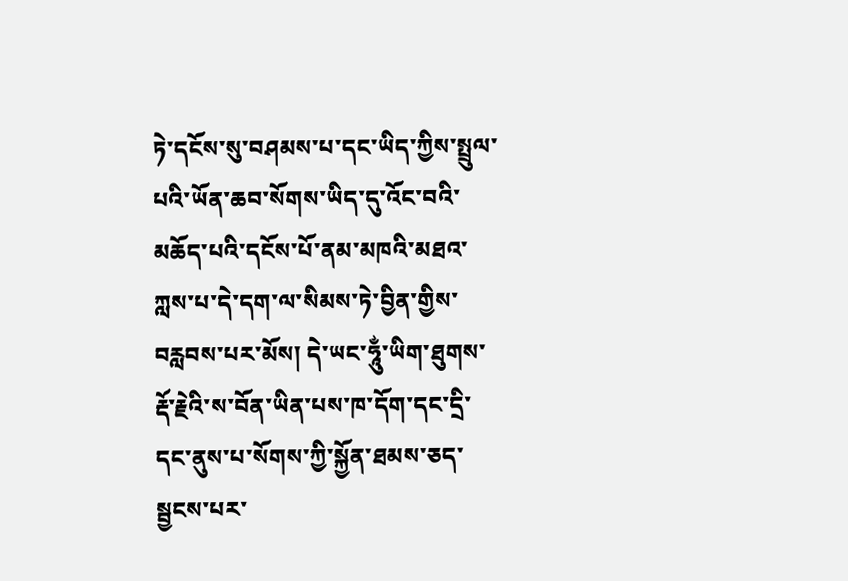ཏེ་དངོས་སུ་བཤམས་པ་དང་ཡིད་ཀྱིས་སྤྲུལ་པའི་ཡོན་ཆབ་སོགས་ཡིད་དུ་འོང་བའི་མཆོད་པའི་དངོས་པོ་ནམ་མཁའི་མཐའ་ཀླས་པ་དེ་དག་ལ་སིམས་ཏེ་བྱིན་གྱིས་བརླབས་པར་མོས། དེ་ཡང་ཧཱུྂ་ཡིག་ཐུགས་རྡོ་རྗེའི་ས་བོན་ཡིན་པས་ཁ་དོག་དང་དྲི་དང་ནུས་པ་སོགས་ཀྱི་སྐྱོན་ཐམས་ཅད་སྦྱངས་པར་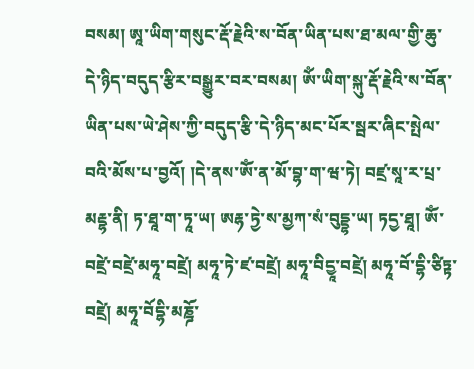བསམ། ཨཱ་ཡིག་གསུང་རྡོ་རྗེའི་ས་བོན་ཡིན་པས་ཐ་མལ་གྱི་ཆུ་དེ་ཉིད་བདུད་རྩིར་བསྒྱུར་བར་བསམ། ༀ་ཡིག་སྐུ་རྡོ་རྗེའི་ས་བོན་ཡིན་པས་ཡེ་ཤེས་ཀྱི་བདུད་རྩི་དེ་ཉིད་མང་པོར་སྦར་ཞིང་སྤེལ་བའི་མོས་པ་བྱའོ། །དེ་ནས་ༀ་ན་མོ་བྷ་ག་ཝ་ཏེ། བཛྲ་སཱ་ར་པྲ་མརྡྷ་ནི། ཏ་ཐཱ་ག་ཏཱ་ཡ། ཨརྷ་ཏྱེ་ས་མྱཀ་སཾ་བུདྡྷ་ཡ། ཏདྱ་ཐཱ། ༀ་བཛྲེ་བཛྲེ་མཧཱ་བཛྲེ། མཧཱ་ཏེ་ཛ་བཛྲེ། མཧཱ་བིདྱཱ་བཛྲེ། མཧཱ་བོ་དྷི་ཙིཏྟ་བཛྲེ། མཧཱ་བོདྷི་མཎྜོ་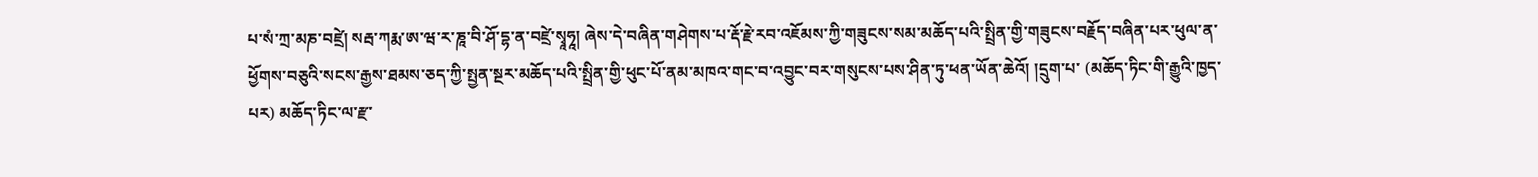པ་སཾ་ཀྲ་མཎ་བཛྲེ། སརྦ་ཀརྨ་ཨ་ཝ་ར་ཎཱ་བི་ཤོ་དྷ་ན་བཛྲེ་སྭཱཧཱ། ཞེས་དེ་བཞིན་གཤེགས་པ་རྡོ་རྗེ་རབ་འཇོམས་ཀྱི་གཟུངས་སམ་མཆོད་པའི་སྤྲིན་གྱི་གཟུངས་བརྗོད་བཞིན་པར་ཕུལ་ན་ཕྱོགས་བཅུའི་སངས་རྒྱས་ཐམས་ཅད་ཀྱི་སྤྱན་སྔར་མཆོད་པའི་སྤྲིན་གྱི་ཕུང་པོ་ནམ་མཁའ་གང་བ་འབྱུང་བར་གསུངས་པས་ཤིན་ཏུ་ཕན་ཡོན་ཆེའོ། །དྲུག་པ་ (མཆོད་ཏིང་གི་རྒྱུའི་ཁྱད་པར) མཆོད་ཏིང་ལ་རྫ་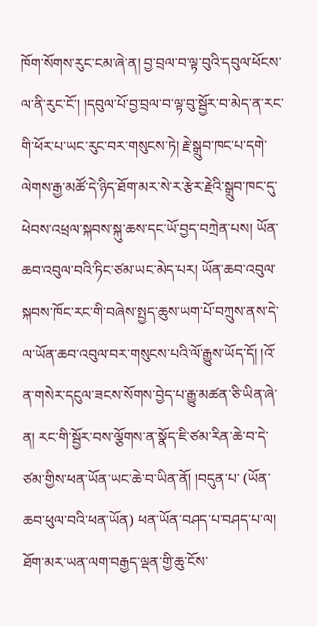ཁོག་སོགས་རུང་ངམ་ཞེ་ན། བྱ་བྲལ་བ་ལྟ་བུའི་དབུལ་ཕོངས་ལ་ནི་རུང་ངོ་། །དབུལ་པོ་བྱ་བྲལ་བ་ལྟ་བུ་སྦྱོར་བ་མེད་ན་རང་གི་ཕོར་པ་ཡང་རུང་བར་གསུངས་ཏེ། རྗེ་སྒྲུབ་ཁང་པ་དགེ་ལེགས་རྒྱ་མཚོ་དེ་ཉིད་ཐོག་མར་སེ་ར་རྩེར་རྗེའི་སྒྲུབ་ཁང་དུ་ཕེབས་འཕྲལ་སྐབས་སྐུ་ཆས་དང་ཡོ་བྱད་བཀྲེན་པས། ཡོན་ཆབ་འབུལ་བའི་ཏིང་ཙམ་ཡང་མེད་པར། ཡོན་ཆབ་འབུལ་སྐབས་ཁོང་རང་གི་བཞེས་སྤྱད་ཆུས་ཡག་པོ་བཀྲུས་ནས་དེ་ལ་ཡོན་ཆབ་འབུལ་བར་གསུངས་པའི་ལོ་རྒྱུས་ཡོད་དོ། །འོ་ན་གསེར་དངུལ་ཟངས་སོགས་བྱེད་པ་རྒྱུ་མཚན་ཅི་ཡིན་ཞེ་ན། རང་གི་སྦྱོར་བས་ལྕོགས་ན་སྣོད་ཇི་ཙམ་རིན་ཆེ་བ་དེ་ཙམ་གྱིས་ཕན་ཡོན་ཡང་ཆེ་བ་ཡིན་ནོ། །བདུན་པ་ (ཡོན་ཆབ་ཕུལ་བའི་ཕན་ཡོན) ཕན་ཡོན་བཤད་པ་བཤད་པ་ལ། ཐོག་མར་ཡན་ལག་བརྒྱད་ལྡན་གྱི་ཆུ་ངོས་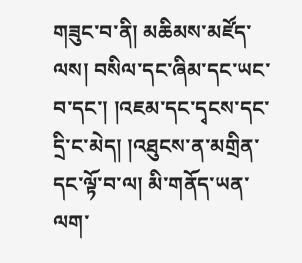གཟུང་བ་ནི། མཆིམས་མཛོད་ལས། བསིལ་དང་ཞིམ་དང་ཡང་བ་དང་། །འཇམ་དང་དྭངས་དང་དྲི་ང་མེད། །འཐུངས་ན་མགྲིན་དང་ལྟོ་བ་ལ། མི་གནོད་ཡན་ལག་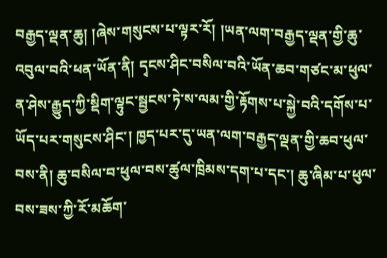བརྒྱད་ལྡན་ཆུ། །ཞེས་གསུངས་པ་ལྟར་རོ། །ཡན་ལག་བརྒྱད་ལྡན་གྱི་ཆུ་འབུལ་བའི་ཕན་ཡོན་ནི། དྭངས་ཤིང་བསིལ་བའི་ཡོན་ཆབ་གཙང་མ་ཕུལ་ན་ཤེས་རྒྱུད་ཀྱི་སྡིག་ལྟུང་སྦྱངས་ཏེ་ས་ལམ་གྱི་རྟོགས་པ་སྐྱེ་བའི་དགོས་པ་ཡོད་པར་གསུངས་ཤིང་། ཁྱད་པར་དུ་ཡན་ལག་བརྒྱད་ལྡན་གྱི་ཆབ་ཕུལ་བས་ནི། ཆུ་བསིལ་བ་ཕུལ་བས་ཚུལ་ཁྲིམས་དག་པ་དང་། ཆུ་ཞིམ་པ་ཕུལ་བས་ཟས་ཀྱི་རོ་མཆོག་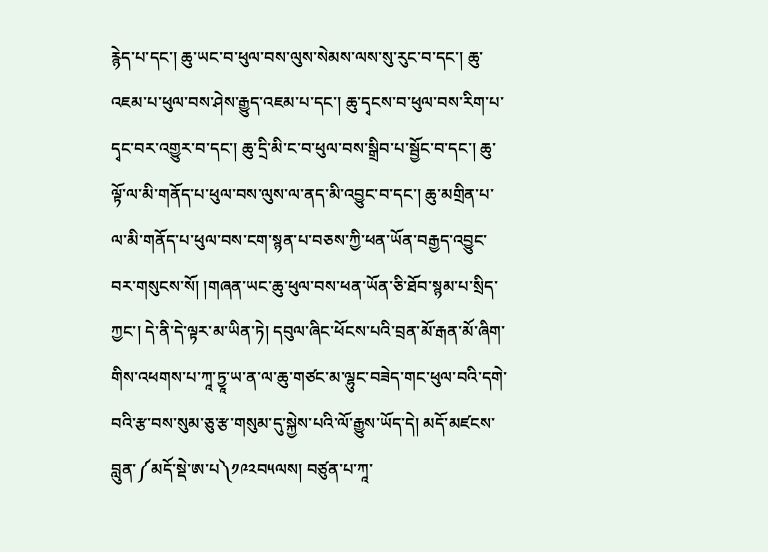རྙེད་པ་དང་། ཆུ་ཡང་བ་ཕུལ་བས་ལུས་སེམས་ལས་སུ་རུང་བ་དང་། ཆུ་འཇམ་པ་ཕུལ་བས་ཤེས་རྒྱུད་འཇམ་པ་དང་། ཆུ་དྭངས་བ་ཕུལ་བས་རིག་པ་དྭང་བར་འགྱུར་བ་དང་། ཆུ་དྲི་མི་ང་བ་ཕུལ་བས་སྒྲིབ་པ་སྦྱོང་བ་དང་། ཆུ་ལྟོ་ལ་མི་གནོད་པ་ཕུལ་བས་ལུས་ལ་ནད་མི་འབྱུང་བ་དང་། ཆུ་མགྲིན་པ་ལ་མི་གནོད་པ་ཕུལ་བས་ངག་སྙན་པ་བཅས་ཀྱི་ཕན་ཡོན་བརྒྱད་འབྱུང་བར་གསུངས་སོ། །གཞན་ཡང་ཆུ་ཕུལ་བས་ཕན་ཡོན་ཅི་ཐོབ་སྙམ་པ་སྲིད་ཀྱང་། དེ་ནི་དེ་ལྟར་མ་ཡིན་ཏེ། དབུལ་ཞིང་ཕོངས་པའི་བྲན་མོ་རྒན་མོ་ཞིག་གིས་འཕགས་པ་ཀཱ་ཏྱཱ་ཡ་ན་ལ་ཆུ་གཙང་མ་ལྷུང་བཟེད་གང་ཕུལ་བའི་དགེ་བའི་རྩ་བས་སུམ་ཅུ་རྩ་གསུམ་དུ་སྐྱེས་པའི་ལོ་རྒྱུས་ཡོད་དེ། མདོ་མཛངས་བླུན་༼མདོ་སྡེ་ཨ་པ༽༡༩༢བ༥ལས། བཙུན་པ་ཀཱ་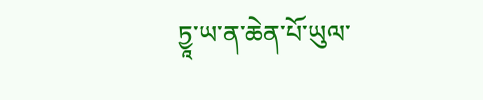ཏྱཱ་ཡ་ན་ཆེན་པོ་ཡུལ་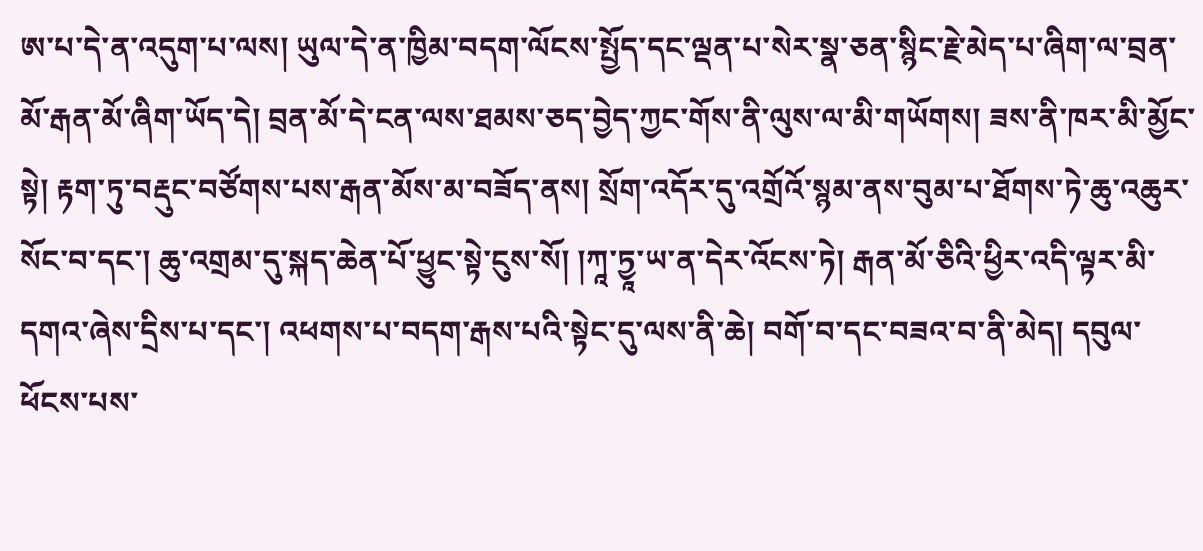ཨ་པ་དེ་ན་འདུག་པ་ལས། ཡུལ་དེ་ན་ཁྱིམ་བདག་ལོངས་སྤྱོད་དང་ལྡན་པ་སེར་སྣ་ཅན་སྙིང་རྗེ་མེད་པ་ཞིག་ལ་བྲན་མོ་རྒན་མོ་ཞིག་ཡོད་དེ། བྲན་མོ་དེ་ངན་ལས་ཐམས་ཅད་བྱེད་ཀྱང་གོས་ནི་ལུས་ལ་མི་གཡོགས། ཟས་ནི་ཁར་མི་མྱོང་སྟེ། རྟག་ཏུ་བརྡུང་བཙོགས་པས་རྒན་མོས་མ་བཟོད་ནས། སྲོག་འདོར་དུ་འགྲོའོ་སྙམ་ནས་བུམ་པ་ཐོགས་ཏེ་ཆུ་འཆུར་སོང་བ་དང་། ཆུ་འགྲམ་དུ་སྐད་ཆེན་པོ་ཕྱུང་སྟེ་ངུས་སོ། །ཀཱ་ཏྱཱ་ཡ་ན་དེར་འོངས་ཏེ། རྒན་མོ་ཅིའི་ཕྱིར་འདི་ལྟར་མི་དགའ་ཞེས་དྲིས་པ་དང་། འཕགས་པ་བདག་རྒས་པའི་སྟེང་དུ་ལས་ནི་ཆེ། བགོ་བ་དང་བཟའ་བ་ནི་མེད། དབུལ་ཕོངས་པས་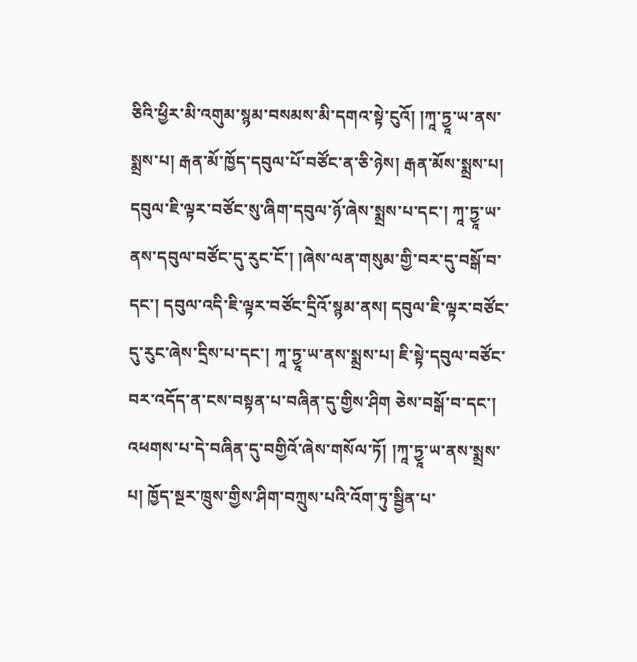ཅིའི་ཕྱིར་མི་འགུམ་སྙམ་བསམས་མི་དགའ་སྟེ་ངུའོ། །ཀཱ་ཏྱཱ་ཡ་ནས་སྨྲས་པ། རྒན་མོ་ཁྱོད་དབུལ་པོ་བཙོང་ན་ཅི་ཉེས། རྒན་མོས་སྨྲས་པ། དབུལ་ཇི་ལྟར་བཙོང་སུ་ཞིག་དབུལ་ཉོ་ཞེས་སྨྲས་པ་དང་། ཀཱ་ཏྱཱ་ཡ་ནས་དབུལ་བཙོང་དུ་རུང་ངོ་། །ཞེས་ལན་གསུམ་གྱི་བར་དུ་བསྒོ་བ་དང་། དབུལ་འདི་ཇི་ལྟར་བཙོང་དྲིའོ་སྙམ་ནས། དབུལ་ཇི་ལྟར་བཙོང་དུ་རུང་ཞེས་དྲིས་པ་དང་། ཀཱ་ཏྱཱ་ཡ་ནས་སྨྲས་པ། ཇི་སྟེ་དབུལ་བཙོང་བར་འདོད་ན་ངས་བསྟན་པ་བཞིན་དུ་གྱིས་ཤིག ཅེས་བསྒོ་བ་དང་། འཕགས་པ་དེ་བཞིན་དུ་བགྱིའོ་ཞེས་གསོལ་ཏོ། །ཀཱ་ཏྱཱ་ཡ་ནས་སྨྲས་པ། ཁྱོད་སྔར་ཁྲུས་གྱིས་ཤིག་བཀྲུས་པའི་འོག་ཏུ་སྦྱིན་པ་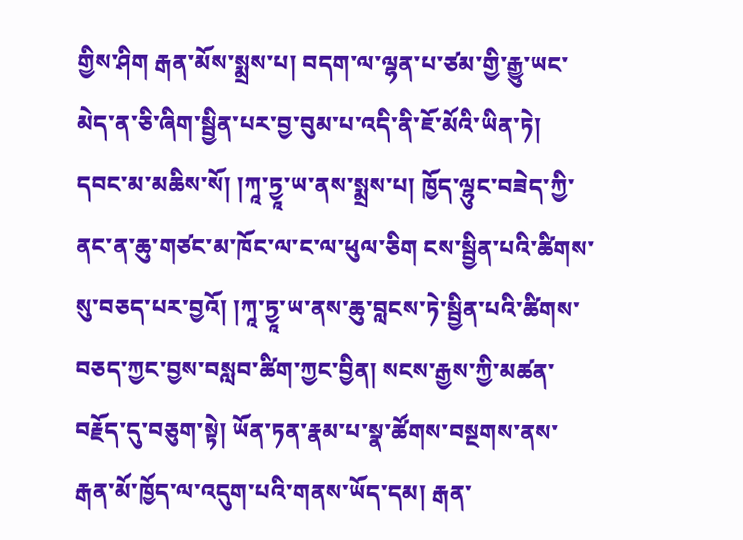གྱིས་ཤིག རྒན་མོས་སྨྲས་པ། བདག་ལ་ལྷན་པ་ཙམ་གྱི་རྒྱུ་ཡང་མེད་ན་ཅི་ཞིག་སྦྱིན་པར་བྱ་བུམ་པ་འདི་ནི་ཇོ་མོའི་ཡིན་ཏེ། དབང་མ་མཆིས་སོ། །ཀཱ་ཏྱཱ་ཡ་ནས་སྨྲས་པ། ཁྱོད་ལྷུང་བཟེད་ཀྱི་ནང་ན་ཆུ་གཙང་མ་ཁོང་ལ་ང་ལ་ཕུལ་ཅིག ངས་སྦྱིན་པའི་ཚིགས་སུ་བཅད་པར་བྱའོ། །ཀཱ་ཏྱཱ་ཡ་ནས་ཆུ་བླངས་ཏེ་སྦྱིན་པའི་ཚིགས་བཅད་ཀྱང་བྱས་བསླབ་ཚིག་ཀྱང་བྱིན། སངས་རྒྱས་ཀྱི་མཚན་བརྗོད་དུ་བཅུག་སྟེ། ཡོན་ཏན་རྣམ་པ་སྣ་ཚོགས་བསྔགས་ནས་རྒན་མོ་ཁྱོད་ལ་འདུག་པའི་གནས་ཡོད་དམ། རྒན་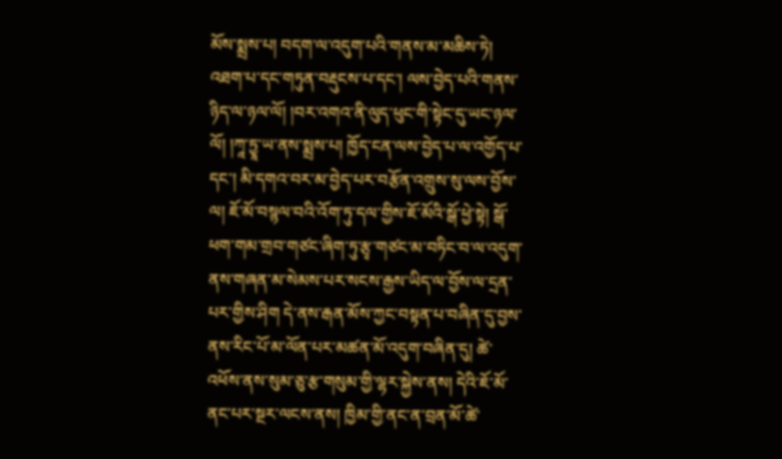མོས་སྨྲས་པ། བདག་ལ་འདུག་པའི་གནས་མ་མཆིས་ཏེ། འཐག་པ་དང་གཏུན་བརྡུངས་པ་དང་། ལས་བྱེད་པའི་གནས་ཉིད་ལ་ཉལ་ལོ། །བར་འགའ་ནི་ལུད་ཕུང་གི་སྟེང་དུ་ཡང་ཉལ་ལོ། །ཀཱ་ཏྱཱ་ཡ་ནས་སྨྲས་པ། ཁྱོད་ངན་ལས་བྱེད་པ་ལ་འགྱོད་པ་དང་། མི་དགའ་བར་མ་བྱེད་པར་བརྩོན་འགྲུས་སུ་ལས་བྱོས་ལ། ཇོ་མོ་བསྙལ་བའི་འོག་ཏུ་དལ་གྱིས་ཇོ་མོའི་སྒོ་ཕྱེ་སྟེ། སྒོ་ཕག་གམ་གྲབ་གཙང་ཞིག་ཏུ་རྩྭ་གཙང་མ་བཏིང་བ་ལ་འདུག་ནས་གཞན་མ་སེམས་པར་སངས་རྒྱས་ཡིད་ལ་བྱོས་ལ་དྲན་པར་གྱིས་ཤིག དེ་ནས་རྒན་མོས་ཀྱང་བསྟན་པ་བཞིན་དུ་བྱས་ནས་རིང་པོ་མ་ལོན་པར་མཚན་མོ་འདུག་བཞིན་དུ། ཚེ་འཕོས་ནས་སུམ་ཅུ་རྩ་གསུམ་གྱི་ལྷར་སྐྱེས་ནས། དེའི་ཇོ་མོ་ནང་པར་སྔར་ལངས་ནས། ཁྱིམ་གྱི་ནང་ན་བྲན་མོ་ཚེ་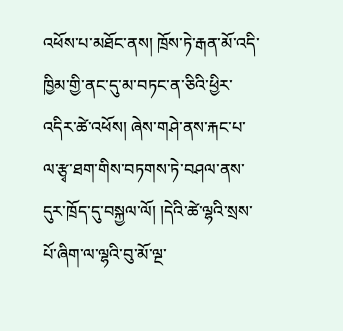འཕོས་པ་མཐོང་ནས། ཁྲོས་ཏེ་རྒན་མོ་འདི་ཁྱིམ་གྱི་ནང་དུ་མ་བཏང་ན་ཅིའི་ཕྱིར་འདིར་ཚེ་འཕོས། ཞེས་གཤེ་ནས་རྐང་པ་ལ་རྩྭ་ཐག་གིས་བཏགས་ཏེ་བཤལ་ནས་དུར་ཁྲོད་དུ་བསྐྱལ་ལོ། །དེའི་ཚེ་ལྷའི་སྲས་པོ་ཞིག་ལ་ལྷའི་བུ་མོ་ལྔ་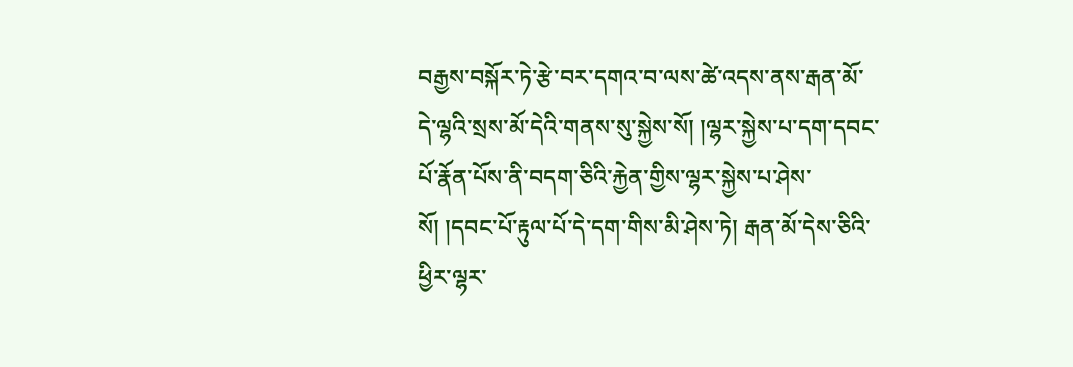བརྒྱས་བསྐོར་ཏེ་རྩེ་བར་དགའ་བ་ལས་ཚེ་འདས་ནས་རྒན་མོ་དེ་ལྷའི་སྲས་མོ་དེའི་གནས་སུ་སྐྱེས་སོ། །ལྷར་སྐྱེས་པ་དག་དབང་པོ་རྣོན་པོས་ནི་བདག་ཅིའི་རྐྱེན་གྱིས་ལྷར་སྐྱེས་པ་ཤེས་སོ། །དབང་པོ་རྟུལ་པོ་དེ་དག་གིས་མི་ཤེས་ཏེ། རྒན་མོ་དེས་ཅིའི་ཕྱིར་ལྷར་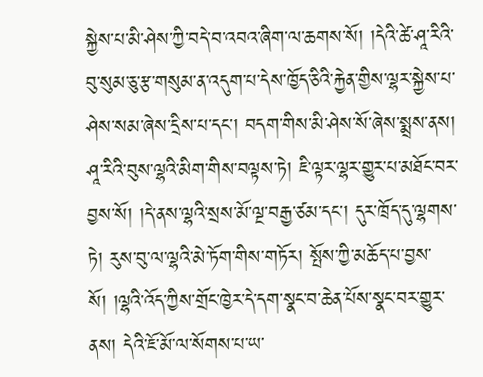སྐྱེས་པ་མི་ཤེས་ཀྱི་བདེ་བ་འབའ་ཞིག་ལ་ཆགས་སོ། །དེའི་ཚེ་ཤཱ་རིའི་བུ་སུམ་ཅུ་རྩ་གསུམ་ན་འདུག་པ་དེས་ཁྱོད་ཅིའི་རྐྱེན་གྱིས་ལྷར་སྐྱེས་པ་ཤེས་སམ་ཞེས་དྲིས་པ་དང་། བདག་གིས་མི་ཤེས་སོ་ཞེས་སྨྲས་ནས། ཤཱ་རིའི་བུས་ལྷའི་མིག་གིས་བལྟས་ཏེ། ཇི་ལྟར་ལྷར་གྱུར་པ་མཐོང་བར་བྱས་སོ། །དེ་ནས་ལྷའི་སྲས་མོ་ལྔ་བརྒྱ་ཙམ་དང་། དུར་ཁྲོད་དུ་ལྷགས་ཏེ། རུས་བུ་ལ་ལྷའི་མེ་ཏོག་གིས་གཏོར། སྤོས་ཀྱི་མཆོད་པ་བྱས་སོ། །ལྷའི་འོད་ཀྱིས་གྲོང་ཁྱེར་དེ་དག་སྣང་བ་ཆེན་པོས་སྣང་བར་གྱུར་ནས། དེའི་ཇོ་མོ་ལ་སོགས་པ་ཡ་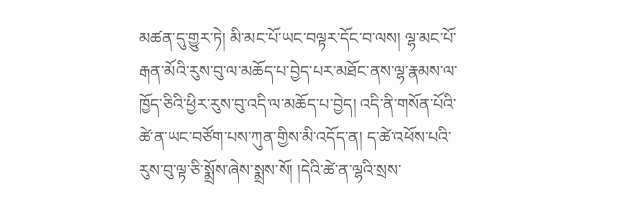མཚན་དུ་གྱུར་ཏེ། མི་མང་པོ་ཡང་བལྟར་དོང་བ་ལས། ལྷ་མང་པོ་རྒན་མོའི་རུས་བུ་ལ་མཆོད་པ་བྱེད་པར་མཐོང་ནས་ལྷ་རྣམས་ལ་ཁྱོད་ཅིའི་ཕྱིར་རུས་བུ་འདི་ལ་མཆོད་པ་བྱེད། འདི་ནི་གསོན་པོའི་ཚེ་ན་ཡང་བཙོག་པས་ཀུན་གྱིས་མི་འདོད་ན། ད་ཚེ་འཕོས་པའི་རུས་བུ་ལྟ་ཅི་སྨྲོས་ཞེས་སྨྲས་སོ། །དེའི་ཚེ་ན་ལྷའི་སྲས་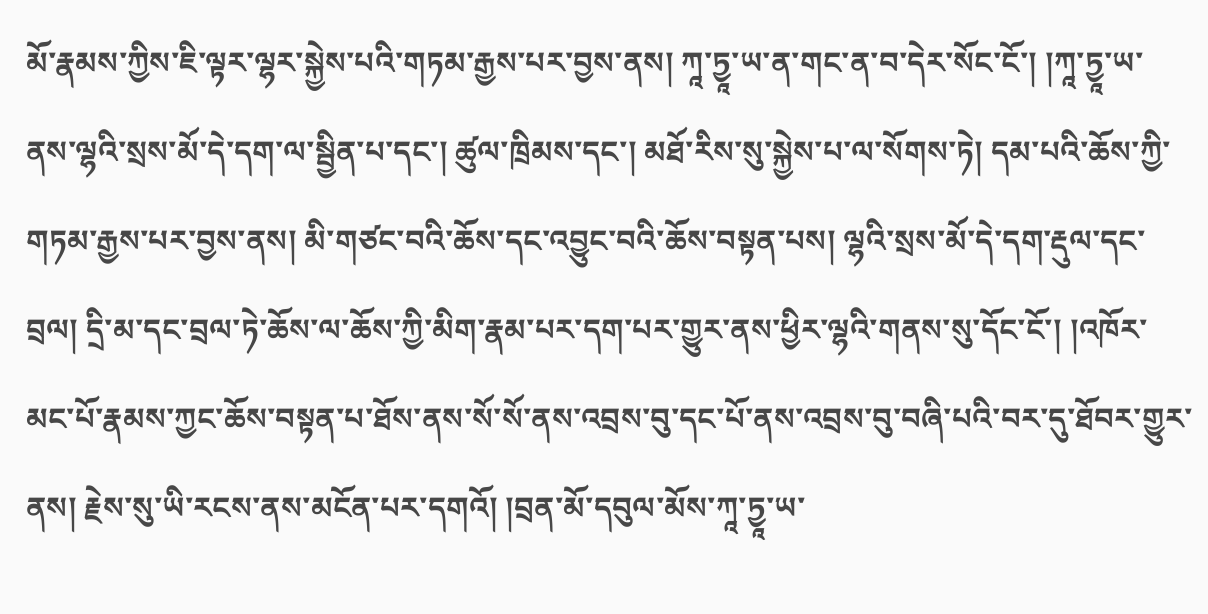མོ་རྣམས་ཀྱིས་ཇི་ལྟར་ལྷར་སྐྱེས་པའི་གཏམ་རྒྱས་པར་བྱས་ནས། ཀཱ་ཏྱཱ་ཡ་ན་གང་ན་བ་དེར་སོང་ངོ་། །ཀཱ་ཏྱཱ་ཡ་ནས་ལྷའི་སྲས་མོ་དེ་དག་ལ་སྦྱིན་པ་དང་། ཚུལ་ཁྲིམས་དང་། མཐོ་རིས་སུ་སྐྱེས་པ་ལ་སོགས་ཏེ། དམ་པའི་ཆོས་ཀྱི་གཏམ་རྒྱས་པར་བྱས་ནས། མི་གཙང་བའི་ཆོས་དང་འབྱུང་བའི་ཆོས་བསྟན་པས། ལྷའི་སྲས་མོ་དེ་དག་རྡུལ་དང་བྲལ། དྲི་མ་དང་བྲལ་ཏེ་ཆོས་ལ་ཆོས་ཀྱི་མིག་རྣམ་པར་དག་པར་གྱུར་ནས་ཕྱིར་ལྷའི་གནས་སུ་དོང་ངོ་། །འཁོར་མང་པོ་རྣམས་ཀྱང་ཆོས་བསྟན་པ་ཐོས་ནས་སོ་སོ་ནས་འབྲས་བུ་དང་པོ་ནས་འབྲས་བུ་བཞི་པའི་བར་དུ་ཐོབར་གྱུར་ནས། རྗེས་སུ་ཡི་རངས་ནས་མངོན་པར་དགའོ། །བྲན་མོ་དབུལ་མོས་ཀཱ་ཏྱཱ་ཡ་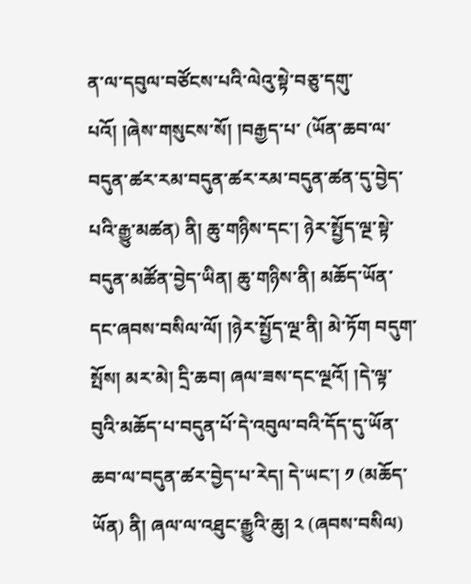ན་ལ་དབུལ་བཙོངས་པའི་ལེའུ་སྟེ་བཅུ་དགུ་པའོ། །ཞེས་གསུངས་སོ། །བརྒྱད་པ་ (ཡོན་ཆབ་ལ་བདུན་ཚར་རམ་བདུན་ཚར་རམ་བདུན་ཚན་དུ་བྱེད་པའི་རྒྱུ་མཚན) ནི། ཆུ་གཉིས་དང་། ཉེར་སྤྱོད་ལྔ་སྟེ་བདུན་མཚོན་བྱེད་ཡིན། ཆུ་གཉིས་ནི། མཆོད་ཡོན་དང་ཞབས་བསིལ་ལོ། །ཉེར་སྤྱོད་ལྔ་ནི། མེ་ཏོག བདུག་སྤོས། མར་མེ། དྲི་ཆབ། ཞལ་ཟས་དང་ལྔའོ། །དེ་ལྟ་བུའི་མཆོད་པ་བདུན་པོ་དེ་འབུལ་བའི་དོད་དུ་ཡོན་ཆབ་ལ་བདུན་ཚར་བྱེད་པ་རེད། དེ་ཡང་། ༡ (མཆོད་ཡོན) ནི། ཞལ་ལ་འཐུང་རྒྱུའི་ཆུ། ༢ (ཞབས་བསིལ)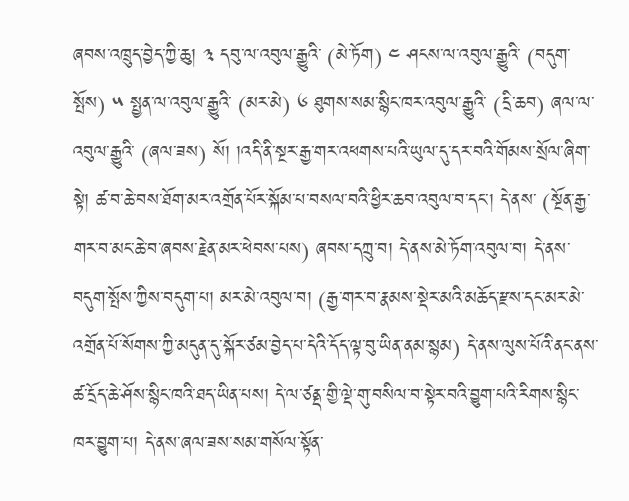ཞབས་འཁྲུད་བྱེད་ཀྱི་ཆུ། ༣ དབུ་ལ་འབུལ་རྒྱུའི་ (མེ་ཏོག) ༤ ཤངས་ལ་འབུལ་རྒྱུའི་ (བདུག་སྤོས) ༥ སྤྱན་ལ་འབུལ་རྒྱུའི་ (མར་མེ) ༦ ཐུགས་སམ་སྙིང་ཁར་འབུལ་རྒྱུའི་ (དྲི་ཆབ) ཞལ་ལ་འབུལ་རྒྱུའི་ (ཞལ་ཟས) སོ། །འདི་ནི་སྔར་རྒྱ་གར་འཕགས་པའི་ཡུལ་དུ་དར་བའི་གོམས་སྲོལ་ཞིག་སྟེ། ཚ་བ་ཆེ་བས་ཐོག་མར་འགྲོན་པོར་སྐོམ་པ་བསལ་བའི་ཕྱིར་ཆབ་འབུལ་བ་དང་། དེ་ནས་ (སྔོན་རྒྱ་གར་བ་མང་ཆེ་བ་ཞབས་རྗེན་མར་ཕེབས་པས) ཞབས་དཀྲུ་བ། དེ་ནས་མེ་ཏོག་འབུལ་བ། དེ་ནས་བདུག་སྤོས་ཀྱིས་བདུག་པ། མར་མེ་འབུལ་བ། (རྒྱ་གར་བ་རྣམས་སྡེར་མའི་མཆོད་རྫས་དང་མར་མེ་འགྲོན་པོ་སོགས་ཀྱི་མདུན་དུ་སྐོར་ཙམ་བྱེད་པ་དེའི་དོད་ལྟ་བུ་ཡིན་ནམ་སྙམ) དེ་ནས་ལུས་པོའི་ནང་ནས་ཚ་དྲོད་ཆེ་ཤོས་སྙིང་ཁའི་ཐད་ཡིན་པས། དེ་ལ་ཙནྡ་གྱི་ལྡེ་གུ་བསིལ་བ་སྟེར་བའི་བྱུག་པའི་རིགས་སྙིང་ཁར་བྱུག་པ། དེ་ནས་ཞལ་ཟས་སམ་གསོལ་སྟོན་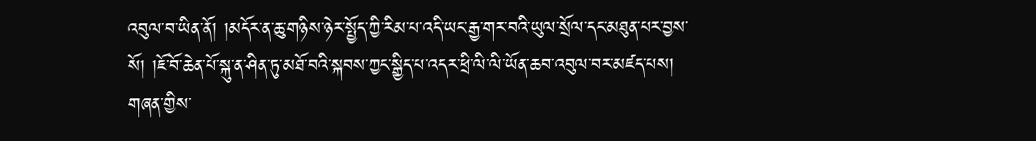འབུལ་བ་ཡིན་ནོ། །མདོར་ན་ཆུ་གཉིས་ཉེར་སྤྱོད་ཀྱི་རིམ་པ་འདི་ཡང་རྒྱ་གར་བའི་ཡུལ་སྲོལ་དང་མཐུན་པར་བྱས་སོ། །ཇོ་བོ་ཆེན་པོ་སྐུ་ན་ཤིན་ཏུ་མཐོ་བའི་སྐབས་ཀྱང་སྒྱིད་པ་འདར་ཕྲི་ལི་ལི་ཡོན་ཆབ་འབུལ་བར་མཛད་པས། གཞན་གྱིས་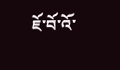ཇོ་བོ་འོ་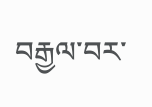བརྒྱལ་བར་